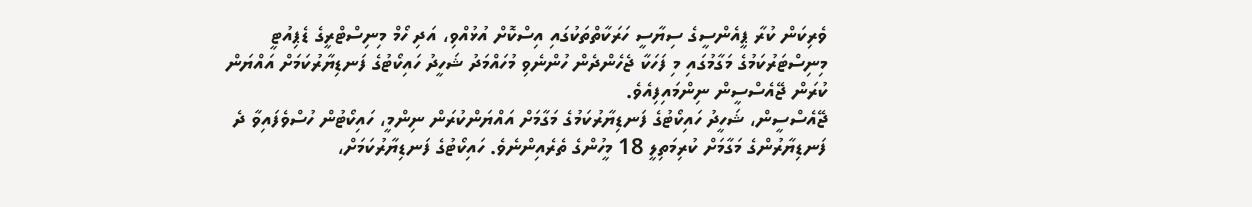ވެރިކަން ކުރާ ޕީއެންސީގެ ސިޔާސީ ހަރަކާތްތަކުގައި އިސްކޮށް އުޅުއްވި، އަދި ހޯމް މިނިސްޓްރީގެ ޑެޕިއުޓީ މިނިސްޓަރުކަމުގެ މަގާމުގައި މި ފަހަކާ ޖެހެންދެން ހުންނެވި މުހައްމަދު ޝަހީދު ހައިކޯޓުގެ ފަނޑިޔާރުކަމަށް އައްޔަން ކުރަން ޖޭއެސްސީން ނިންމައިފިއެވެ.
ޖޭއެސްސީން، ޝަހީދު ހައިކޯޓުގެ ފަނޑިޔާރުކަމުގެ މަގާމަށް އައްޔަންކުރަން ނިންމީ، ހައިކޯޓުން ހުސްވެފައިވާ ދެ ފަނޑިޔާރުންގެ މަގާމަށް ކުރިމަތިލީ 18 މީހުންގެ ތެރެއިންނެވެ. ހައިކޯޓުގެ ފަނޑިޔާރުކަމަށް،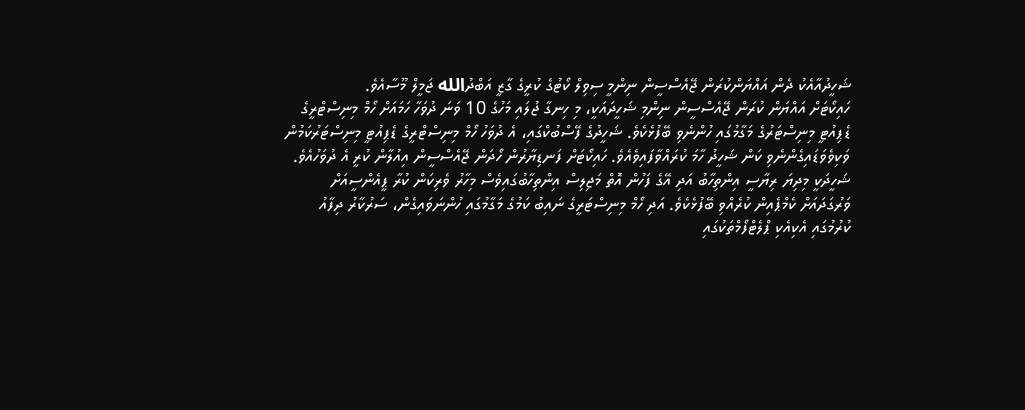ޝަހީދުއާއެކު ދެން އައްޔަންކުރަން ޖޭއެސްސީން ނިންމީ ސިވިލް ކޯޓުގެ ކުރީގެ ގާޒީ އަބްދުالله ޖަމީލް މޫސާއެވެ.
ހައިކޯޓަށް އައްޔަން ކުރަން ޖޭއެސްސީން ނިންމި ޝަހީދައަކީ، މި ހިނގާ ޖުލައި މަހުގެ 10 ވަނަ ދުވަހާ ހަމައަށް ހޯމް މިނިސްޓްރީގެ ޑެޕިއުޓީ މިނިސްޓަރުގެ މަގާމުގައި ހުންނެވި ބޭފުޅެކެވެ. ޝަހީދުގެ ފޭސްބުކްގައި، އެ ދުވަހު ހޯމް މިނިސްޓްރީގެ ޑެޕިއުޓީ މިނިސްޓަރުކަމުން ވަކިވެވަޑައިގެންނެވި ކަން ޝަހީދު ހާމަ ކުރައްވާފައިވެއެވެ. ހައިކޯޓަށް ފަނޑިޔާރުން ހޯދަން ޖޭއެސްސީން އިއުލާން ކުރީ އެ ދުވަހުއެވެ.
ޝަހީދަކީ މިދިޔަ ރިޔާސީ އިންތިހާބު އަދި އޭގެ ފަހުން އޮތް މަޖިލިސް އިންތިހާބުގައިވެސް މިހާރު ވެރިކަން ކުރާ ޕީއެންސީއަށް ވަރުގަދައަށް ކެމްޕެއިން ކުރެއްވި ބޭފުޅެކެވެ. އަދި ހޯމް މިނިސްޓަރީގެ ނައިބު ކަމުގެ މަގާމުގައި ހުންނަވައިގެން، ސަރުކާރު ދިފާއު ކުރުމުގައި އެކިއެކި ޕްލެޓްފޯމްތަކުގައި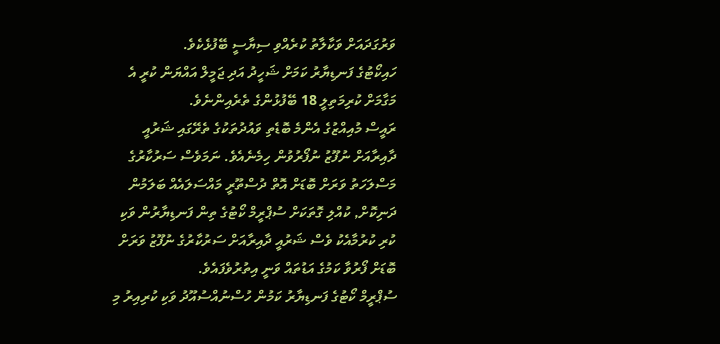ވަރުގަދައަށް ވަކާލާތު ކުރެއްވި ސިޔާސީ ބޭފުޅެކެވެ.
ހައިކޯޓުގެ ފަނޑިޔާރު ކަމަށް ޝަހީދު އަދި ޖަމީލް އައްޔަން ކުރީ އެ މަގާމަށް ކުރިމަތިލީ 18 ބޭފުޅުންގެ ތެރެއިންނެވެ.
ރައީސް މުއިއްޒުގެ އެންމެ ބޮޑެތި ވައުދުތަކުގެ ތެރޭގައި ޝަރުއީ ދާއިރާއަށް ނުފޫޒު ނުފޯރުވުން ހިމެނެއެވެ. ނަމަވެސް ސަރުކާރުގެ މަސްލަހަތު ވަރަށް ބޮޑަށް އޮތް ދުސްތޫރީ މައްސަލައެއް ބަލަމުން ދަނިކޮށް, ކުއްލި ގޮތަކަށް ސުޕްރީމް ކޯޓުގެ ތިން ފަނޑިޔާރުން ވަކި ކުރި ކުރުމާއެކު ވެސް ޝަރުއީ ދާއިރާއަށް ސަރުކާރުގެ ނުފޫޒު ވަރަށް ބޮޑަށް ފޯރުވާ ކަމުގެ އަޑުތައް ވަނީ އިތުރުވެފައެވެ.
ސުޕްރީމް ކޯޓުގެ ފަނޑިޔާރު ކަމުން ހުސްނުއްސުއޫދު ވަކި ކުރިއިރު މި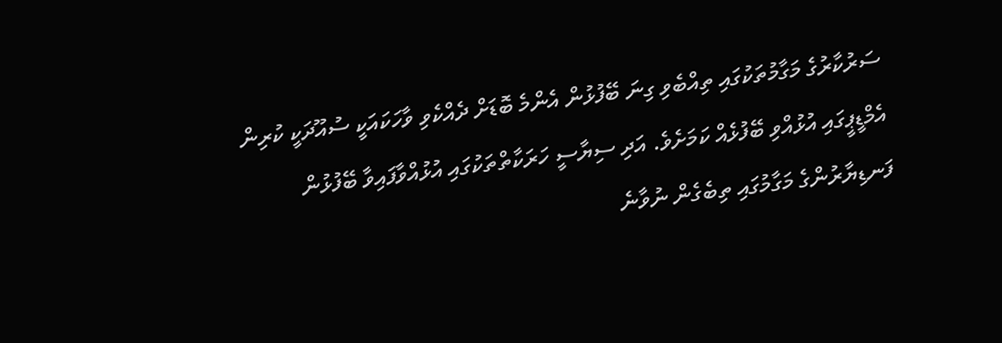ސަރުކާރުގެ މަގާމުތަކުގައި ތިއްބެވި ގިނަ ބޭފުޅުން އެންމެ ބޮޑަށް ދެއްކެވި ވާހަކައަކީ ސުއޫދަކީ ކުރިން އެމްޑީޕީގައި އުޅުއްވި ބޭފުޅެއް ކަމަށެވެ. އަދި ސިޔާސީ ހަރަކާތްތަކުގައި އުޅުއްވާފައިވާ ބޭފުޅުން ފަނޑިޔާރުންގެ މަގާމުގައި ތިބެގެން ނުވާނެ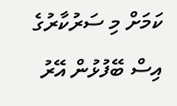ކަމަށް މި ސަރުކާރުގެ އިސް ބޭފުޅުން އޭރު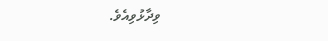ވިދާޅުވިއެވެ.